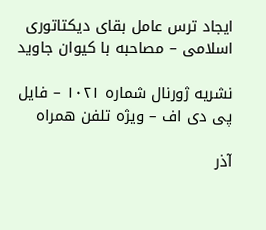ایجاد ترس عامل بقای دیکتاتوری اسلامی – مصاحبه با کیوان جاوید

نشریه ژورنال شماره ۱۰۲۱ – فایل پی دی اف – ویژه تلفن همراه

آذر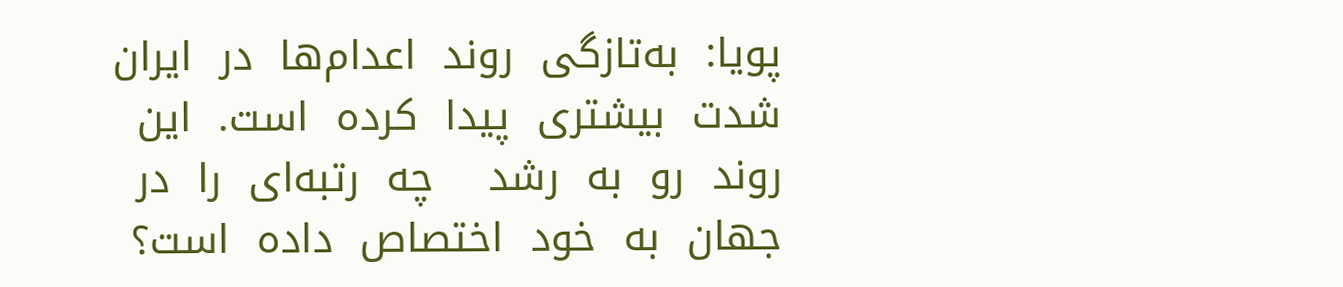پویا:  به‌تازگی  روند  اعدام‌ها  در  ایران  شدت  بیشتری  پیدا  کرده  است.  این  روند  رو  به  رشد    چه  رتبه‌ای  را  در  جهان  به  خود  اختصاص  داده  است؟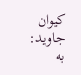کیوان  جاوید:  به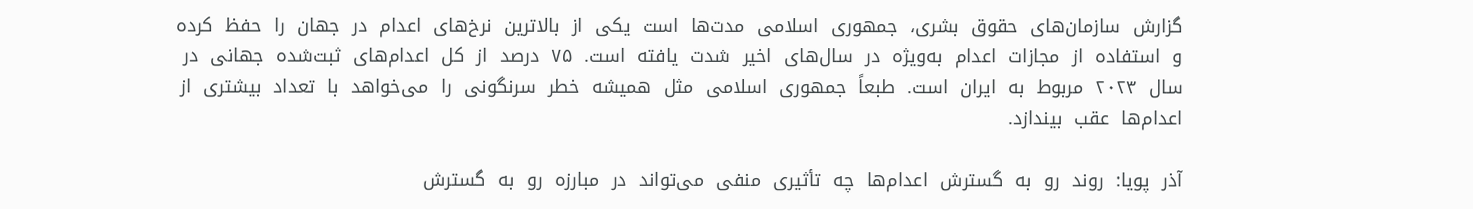گزارش  سازمان‌های  حقوق  بشری،  جمهوری  اسلامی  مدت‌ها  است  یکی  از  بالاترین  نرخ‌های  اعدام  در  جهان  را  حفظ  کرده  و  استفاده  از  مجازات  اعدام  به‌ویژه  در  سال‌های  اخیر  شدت  یافته  است.  ۷۵  درصد  از  کل  اعدام‌های  ثبت‌شده  جهانی  در  سال  ۲۰۲۳  مربوط  به  ایران  است.  طبعاً  جمهوری  اسلامی  مثل  همیشه  خطر  سرنگونی  را  می‌خواهد  با  تعداد  بیشتری  از  اعدام‌ها  عقب  بیندازد.

آذر  پویا:  روند  رو  به  گسترش  اعدام‌ها  چه  تأثیری  منفی  می‌تواند  در  مبارزه  رو  به  گسترش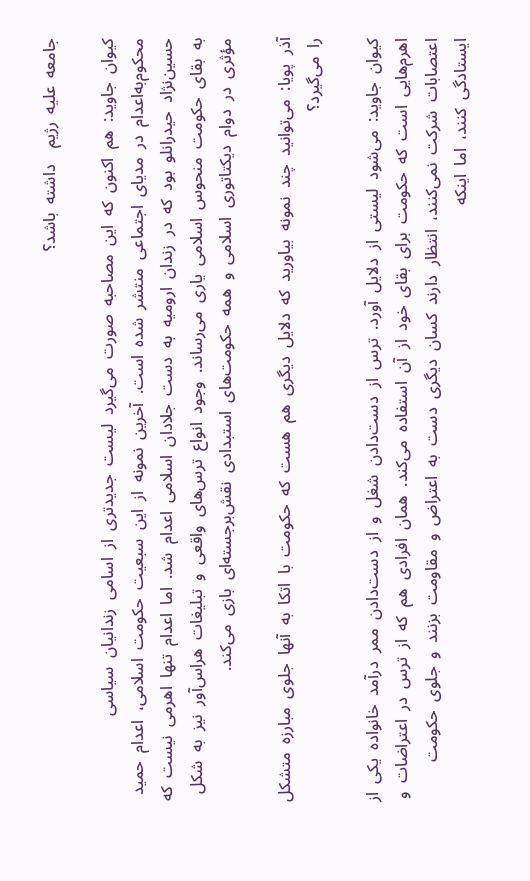جامعه  علیه  رژیم    داشته  باشد؟

کیوان  جاوید:  هم  اکنون  که  این  مصاحبه  صورت  می‌گیرد  لیست  جدیدتری  از  اسامی  زندانیان  سیاسی  محکوم‌به‌اعدام  در  مدیای  اجتماعی  منتشر  شده  است.  آخرین  نمونه  از  این  سبعیت  حکومت  اسلامی،  اعدام  حمید  حسین‌نژاد  حیدرانلو  بود  که  در  زندان  ارومیه  به  دست  جلادان  اسلامی  اعدام  شد.  اما  اعدام  تنها  اهرمی  نیست  که  به  بقای  حکومت  منحوس  اسلامی  یاری  می‌رساند.  وجود  انواع  ترس‌های  واقعی  و  تبلیغات  هراس‌آور  نیز  به  شکل  مؤثری  در  دوام  دیکتاتوری  اسلامی  و  همه  حکومت‌های  استبدادی  نقش‌برجسته‌ای  بازی  می‌کند.

آذر  پویا:  می‌توانید  چند  نمونه  بیاورید  که  دلایل  دیگری  هم  هست  که  حکومت  با  اتکا  به  آنها  جلوی  مبارزه  متشکل  را  می‌گیرد؟

کیوان  جاوید:  می‌شود  لیستی  از  دلایل  آورد.  ترس  از  دست‌دادن  شغل  و  از  دست‌دادن  ممر  درآمد  خانواده  یکی  از  اهرم‌هایی  است  که  حکومت  برای  بقای  خود  از  آن  استفاده  می‌کند.  همان  افرادی  هم  که  از  ترس  در  اعتراضات  و  اعتصابات  شرکت  نمی‌کنند،  انتظار  دارند  کسان  دیگری  دست  به  اعتراض  و  مقاومت  بزنند  و  جلوی  حکومت  ایستادگی  کنند،  اما  اینکه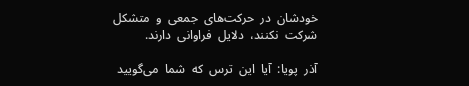خودشان  در  حرکت‌های  جمعی  و  متشکل  شرکت  نکنند،  دلایل  فراوانی  دارند.

آذر  پویا:  آیا  این  ترس  که  شما  می‌گویید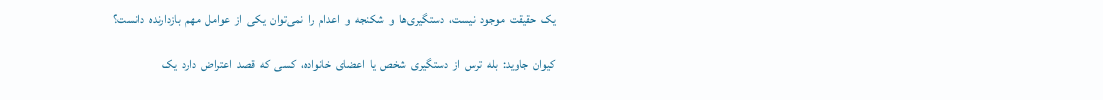یک  حقیقت  موجود  نیست،  دستگیری‌ها  و  شکنجه  و  اعدام  را  نمی‌توان  یکی  از  عوامل  مهم  بازدارنده  دانست؟

کیوان  جاوید:  بله  ترس  از  دستگیری  شخص  یا  اعضای  خانواده،  کسی  که  قصد  اعتراض  دارد  یک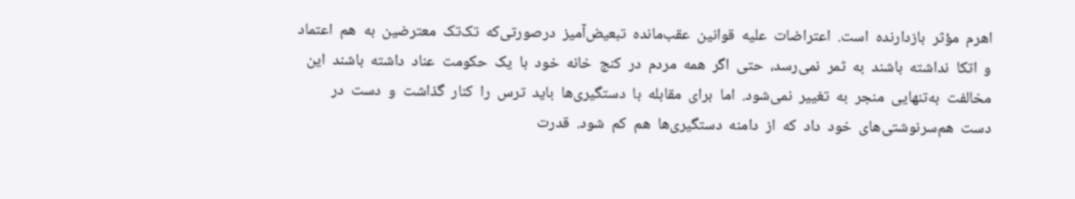اهرم  مؤثر  بازدارنده  است.  اعتراضات  علیه  قوانین  عقب‌مانده  تبعیض‌آمیز  درصورتی‌که  تک‌تک  معترضین  به  هم  اعتماد  و  اتکا  نداشته  باشند  به  ثمر  نمی‌رسد،  حتی  اگر  همه  مردم  در  کنج  خانه  خود  با  یک  حکومت  عناد  داشته  باشند  این  مخالفت  به‌تنهایی  منجر  به  تغییر  نمی‌شود.  اما  برای  مقابله  با  دستگیری‌ها  باید  ترس  را  کنار  گذاشت  و  دست  در  دست  هم‌سرنوشتی‌های  خود  داد  که  از  دامنه  دستگیری‌ها  هم  کم  شود.  قدرت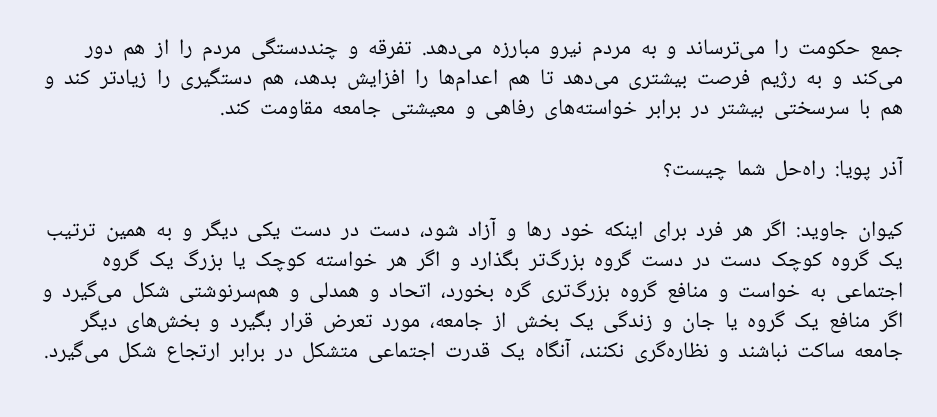جمع  حکومت  را  می‌ترساند  و  به  مردم  نیرو  مبارزه  می‌دهد.  تفرقه  و  چنددستگی  مردم  را  از  هم  دور  می‌کند  و  به  رژیم  فرصت  بیشتری  می‌دهد  تا  هم  اعدام‌ها  را  افزایش  بدهد،  هم  دستگیری  را  زیادتر  کند  و  هم  با  سرسختی  بیشتر  در  برابر  خواسته‌های  رفاهی  و  معیشتی  جامعه  مقاومت  کند.

آذر  پویا:  راه‌حل  شما  چیست؟

کیوان  جاوید:  اگر  هر  فرد  برای  اینکه  خود  رها  و  آزاد  شود،  دست  در  دست  یکی  دیگر  و  به  همین  ترتیب  یک  گروه  کوچک  دست  در  دست  گروه  بزرگ‌تر  بگذارد  و  اگر  هر  خواسته  کوچک  یا  بزرگ  یک  گروه  اجتماعی  به  خواست  و  منافع  گروه  بزرگ‌تری  گره  بخورد،  اتحاد  و  همدلی  و  هم‌سرنوشتی  شکل  می‌گیرد  و  اگر  منافع  یک  گروه  یا  جان  و  زندگی  یک  بخش  از  جامعه،  مورد  تعرض  قرار  بگیرد  و  بخش‌های  دیگر  جامعه  ساکت  نباشند  و  نظاره‌گری  نکنند،  آنگاه  یک  قدرت  اجتماعی  متشکل  در  برابر  ارتجاع  شکل  می‌گیرد.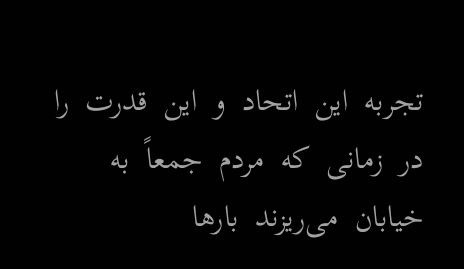تجربه  این  اتحاد  و  این  قدرت  را  در  زمانی  که  مردم  جمعاً  به  خیابان  می‌ریزند  بارها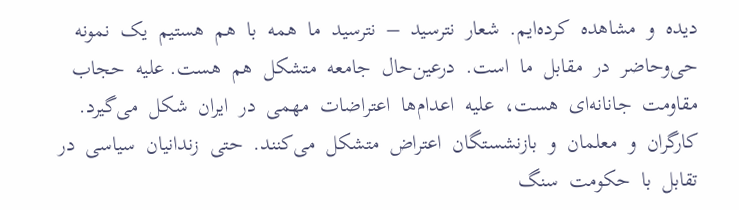دیده  و  مشاهده  کرده‌ایم.  شعار  نترسید  –  نترسید  ما  همه  با  هم  هستیم  یک  نمونه  حی‌وحاضر  در  مقابل  ما  است.  درعین‌حال  جامعه  متشکل  هم  هست. علیه  حجاب  مقاومت  جانانه‌ای  هست،  علیه  اعدام‌ها  اعتراضات  مهمی  در  ایران  شکل  می‌گیرد.  کارگران  و  معلمان  و  بازنشستگان  اعتراض  متشکل  می‌کنند.  حتی  زندانیان  سیاسی  در  تقابل  با  حکومت  سنگ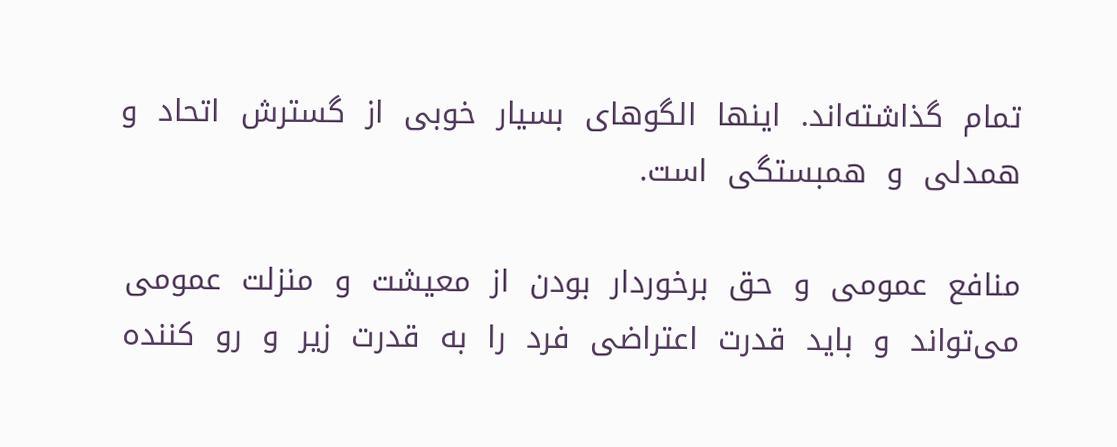تمام  گذاشته‌اند.  اینها  الگوهای  بسیار  خوبی  از  گسترش  اتحاد  و  همدلی  و  همبستگی  است.

منافع  عمومی  و  حق  برخوردار  بودن  از  معیشت  و  منزلت  عمومی    می‌تواند  و  باید  قدرت  اعتراضی  فرد  را  به  قدرت  زیر  و  رو  کننده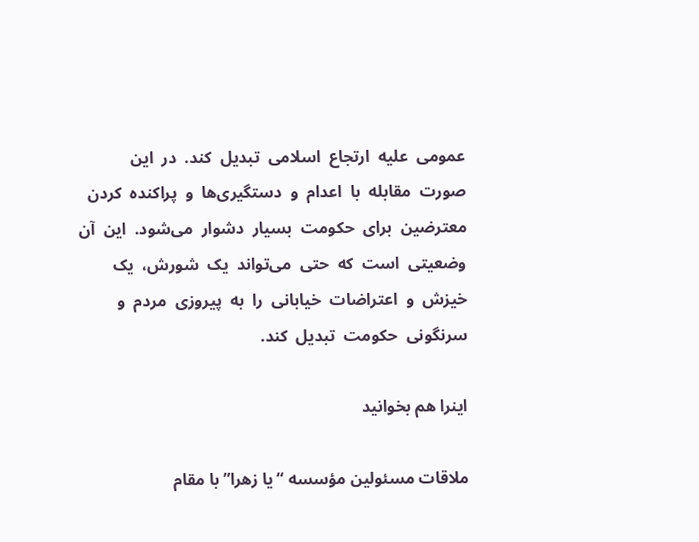عمومی  علیه  ارتجاع  اسلامی  تبدیل  کند.  در  این  صورت  مقابله  با  اعدام  و  دستگیری‌ها  و  پراکنده  کردن  معترضین  برای  حکومت  بسیار  دشوار  می‌شود.  این  آن  وضعیتی  است  که  حتی  می‌تواند  یک  شورش،  یک  خیزش  و  اعتراضات  خیابانی  را  به  پیروزی  مردم  و  سرنگونی  حکومت  تبدیل  کند.

اینرا هم بخوانید

ملاقات مسئولین مؤسسه “یا زهرا” با مقام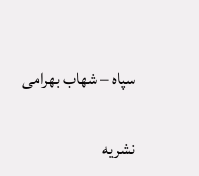سپاه – شهاب بهرامی

نشریه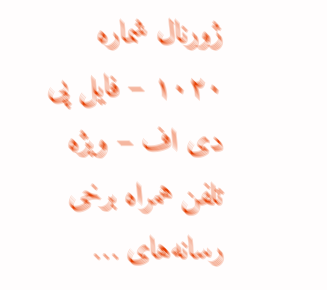ژورنال شماره ۱۰۲۰ – فایل پی دی اف – ویژه تلفن همراه برخی رسانه‌های …